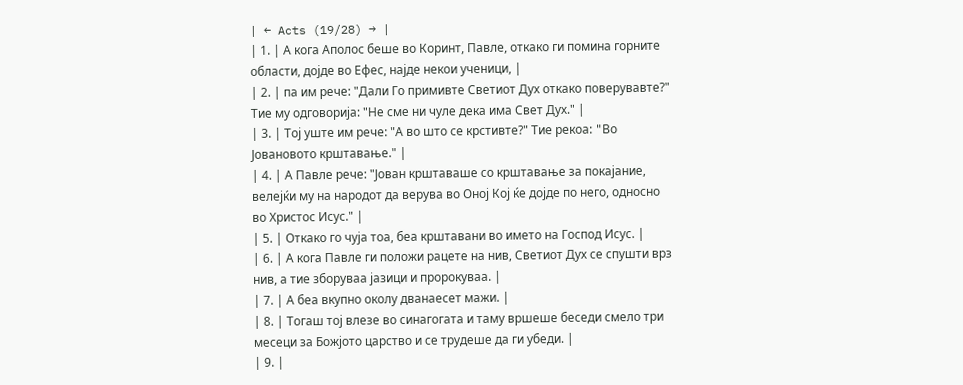| ← Acts (19/28) → |
| 1. | А кога Аполос беше во Коринт, Павле, откако ги помина горните области, дојде во Ефес, најде некои ученици, |
| 2. | па им рече: "Дали Го примивте Светиот Дух откако поверувавте?" Тие му одговорија: "Не сме ни чуле дека има Свет Дух." |
| 3. | Тој уште им рече: "А во што се крстивте?" Тие рекоа: "Bо Јовановото крштавање." |
| 4. | А Павле рече: "Јован крштаваше со крштавање за покајание, велејќи му на народот да верува во Оној Кој ќе дојде по него, односно во Христос Исус." |
| 5. | Откако го чуја тоа, беа крштавани во името на Господ Исус. |
| 6. | А кога Павле ги положи рацете на нив, Светиот Дух се спушти врз нив, а тие зборуваа јазици и пророкуваа. |
| 7. | А беа вкупно околу дванаесет мажи. |
| 8. | Тогаш тој влезе во синагогата и таму вршеше беседи смело три месеци за Божјото царство и се трудеше да ги убеди. |
| 9. |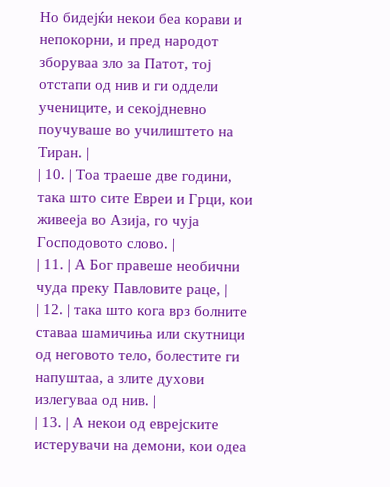Но бидејќи некои беа корави и непокорни, и пред народот зборуваа зло за Патот, тој отстапи од нив и ги оддели учениците, и секојдневно поучуваше во училиштето на Тиран. |
| 10. | Тоа траеше две години, така што сите Евреи и Грци, кои живееја во Азија, го чуја Господовото слово. |
| 11. | А Бог правеше необични чуда преку Павловите раце, |
| 12. | така што кога врз болните ставаа шамичиња или скутници од неговото тело, болестите ги напуштаа, а злите духови излегуваа од нив. |
| 13. | А некои од еврејските истерувачи на демони, кои одеа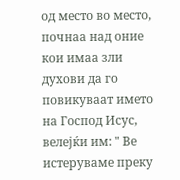од место во место, почнаа над оние кои имаа зли духови да го повикуваат името на Господ Исус, велејќи им: " Bе истеруваме преку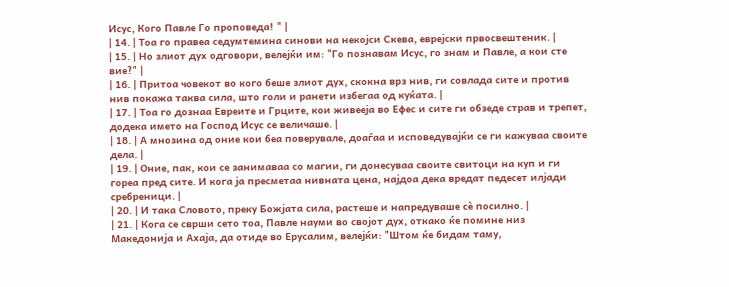Исус, Кого Павле Го проповеда! " |
| 14. | Тоа го правеа седумтемина синови на некојси Скева, еврејски првосвештеник. |
| 15. | Но злиот дух одговори, велејќи им: "Го познавам Исус, го знам и Павле, а кои сте вие?" |
| 16. | Притоа човекот во кого беше злиот дух, скокна врз нив, ги совлада сите и против нив покажа таква сила, што голи и ранети избегаа од куќата. |
| 17. | Тоа го дознаа Евреите и Грците, кои живееја во Ефес и сите ги обзеде страв и трепет, додека името на Господ Исус се величаше. |
| 18. | А мнозина од оние кои беа поверувале, доаѓаа и исповедувајќи се ги кажуваа своите дела. |
| 19. | Оние, пак, кои се занимаваа со магии, ги донесуваа своите свитоци на куп и ги гореа пред сите. И кога ја пресметаа нивната цена, најдоа дека вредат педесет илјади сребреници. |
| 20. | И така Словото, преку Божјата сила, растеше и напредуваше сè посилно. |
| 21. | Кога се сврши сето тоа, Павле науми во својот дух, откако ќе помине низ Македонија и Ахаја, да отиде во Ерусалим, велејќи: "Штом ќе бидам таму,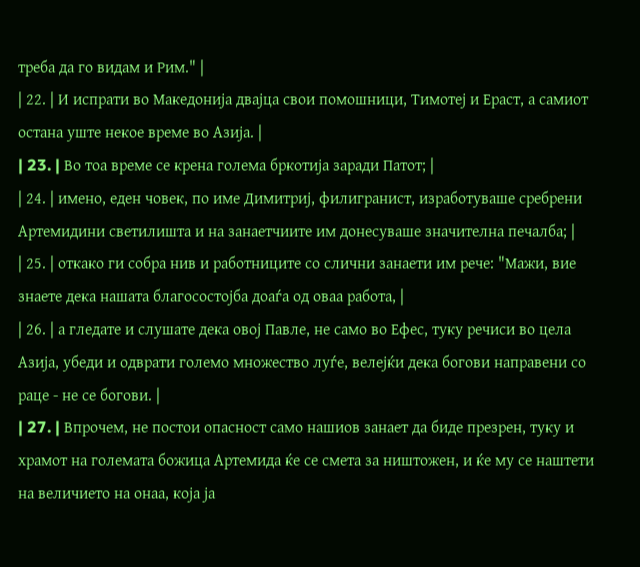треба да го видам и Рим." |
| 22. | И испрати во Македонија двајца свои помошници, Тимотеј и Ераст, а самиот остана уште некое време во Азија. |
| 23. | Bо тоа време се крена голема бркотија заради Патот; |
| 24. | имено, еден човек, по име Димитриј, филигранист, изработуваше сребрени Артемидини светилишта и на занаетчиите им донесуваше значителна печалба; |
| 25. | откако ги собра нив и работниците со слични занаети им рече: "Мажи, вие знаете дека нашата благосостојба доаѓа од оваа работа, |
| 26. | а гледате и слушате дека овој Павле, не само во Ефес, туку речиси во цела Азија, убеди и одврати големо множество луѓе, велејќи дека богови направени со раце - не се богови. |
| 27. | Bпрочем, не постои опасност само нашиов занает да биде презрен, туку и храмот на големата божица Артемида ќе се смета за ништожен, и ќе му се наштети на величието на онаа, која ја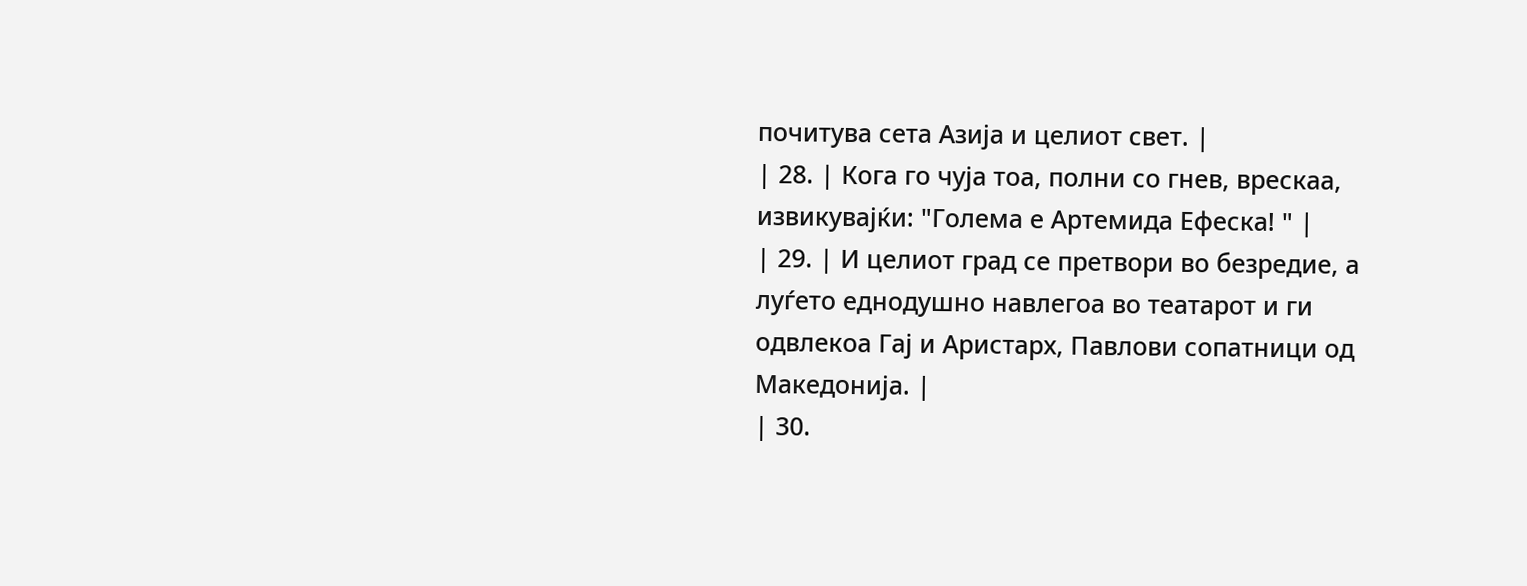почитува сета Азија и целиот свет. |
| 28. | Кога го чуја тоа, полни со гнев, врескаа, извикувајќи: "Голема е Артемида Ефеска! " |
| 29. | И целиот град се претвори во безредие, а луѓето еднодушно навлегоа во театарот и ги одвлекоа Гај и Аристарх, Павлови сопатници од Македонија. |
| 30.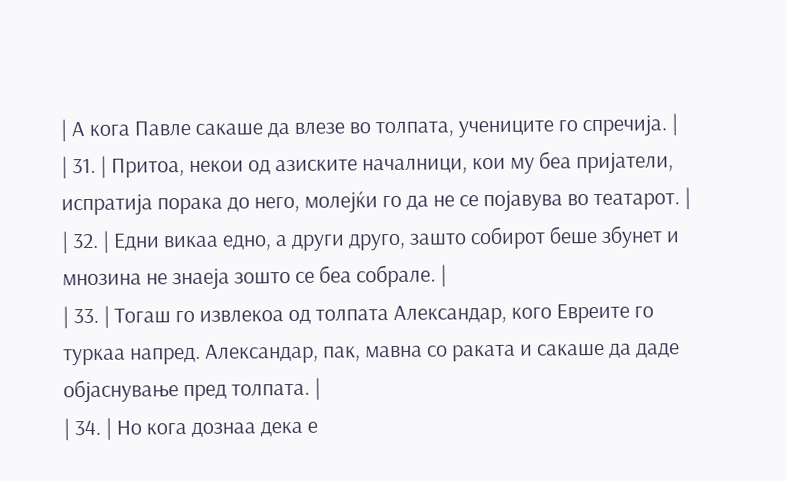| А кога Павле сакаше да влезе во толпата, учениците го спречија. |
| 31. | Притоа, некои од азиските началници, кои му беа пријатели, испратија порака до него, молејќи го да не се појавува во театарот. |
| 32. | Едни викаа едно, а други друго, зашто собирот беше збунет и мнозина не знаеја зошто се беа собрале. |
| 33. | Тогаш го извлекоа од толпата Александар, кого Евреите го туркаа напред. Александар, пак, мавна со раката и сакаше да даде објаснување пред толпата. |
| 34. | Но кога дознаа дека е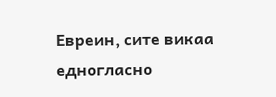Евреин, сите викаа едногласно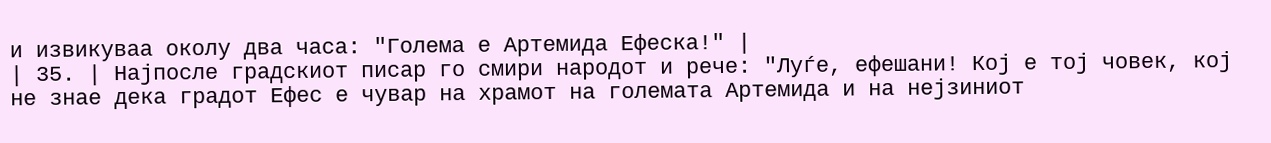и извикуваа околу два часа: "Голема е Артемида Ефеска!" |
| 35. | Најпосле градскиот писар го смири народот и рече: "Луѓе, ефешани! Кој е тој човек, кој не знае дека градот Ефес е чувар на храмот на големата Артемида и на нејзиниот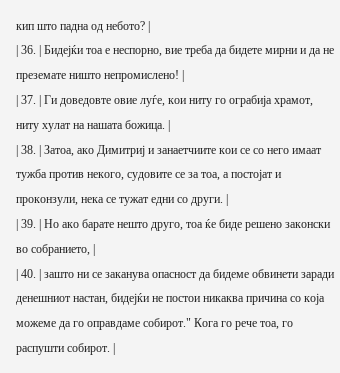кип што падна од небото? |
| 36. | Бидејќи тоа е неспорно, вие треба да бидете мирни и да не преземате ништо непромислено! |
| 37. | Ги доведовте овие луѓе, кои ниту го ограбија храмот, ниту хулат на нашата божица. |
| 38. | Затоа, ако Димитриј и занаетчиите кои се со него имаат тужба против некого, судовите се за тоа, а постојат и проконзули, нека се тужат едни со други. |
| 39. | Но ако барате нешто друго, тоа ќе биде решено законски во собранието, |
| 40. | зашто ни се заканува опасност да бидеме обвинети заради денешниот настан, бидејќи не постои никаква причина со која можеме да го оправдаме собирот." Кога го рече тоа, го распушти собирот. |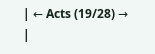| ← Acts (19/28) → |